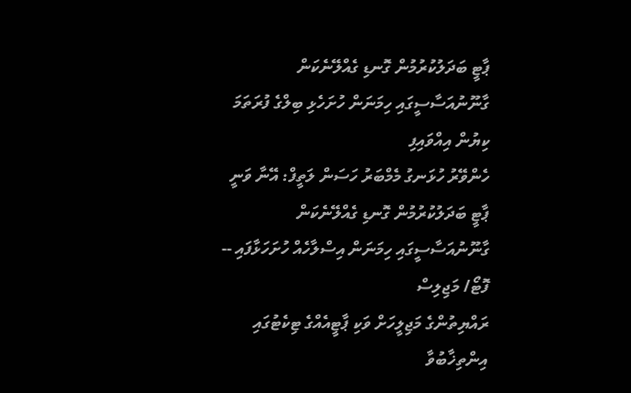ޕާޓީ ބަދަލުކުރުމުން ގޮނޑި ގެއްލޭނެކަން ގާނޫނުއަސާސީގައި ހިމަނަން ހުށަހެޅި ބިލްގެ ފުރަތަމަ ކިޔުން އިއްވައިފި
ހެންވޭރު ހުޅަނގު މެމްބަރު ހަސަން ލަތީފް: އޭނާ ވަނީ ޕާޓީ ބަދަލުކުރުމުން ގޮނޑި ގެއްލޭނެކަން ގާނޫނުއަސާސީގައި ހިމަނަން އިސްލާހެއް ހުށަހަޅާފައި -- ފޮޓޯ/ މަޖިލިސް
ރައްޔިތުންގެ މަޖިލީހަށް ވަކި ޕާޓީއެއްގެ ޓިކެޓުގައި އިންތިޚާބުވާ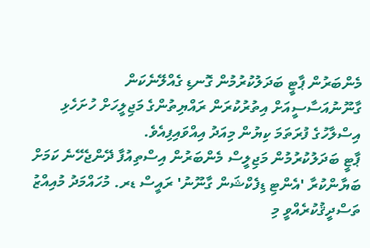މެންބަރުން ޕާޓީ ބަދަލުކުރުމުން ގޮނޑި ގެއްލޭނެކަން ގާނޫނުއަސާސީއަށް އިތުރުކުރަން ރައްޔިތުންގެ މަޖިލީހަށް ހުށަހެޅި އިސްލާހުގެ ފުރަތަމަ ކިޔުން މިއަދު އިއްވައިފިއެވެ.
ޕާޓީ ބަދަލުކުރުމުން މަޖިލީސް މެންބަރުން އިސްތިއުފާ ދޭންޖެހޭނެ ކަމަށް ބަޔާންކުރާ 'އެންޓި ޑިފެކްޝަން ގާނޫނު' ރައީސް ޑރ. މުހައްމަދު މުއިއްޒު ތަސްދީޤުކުރެއްވީ މި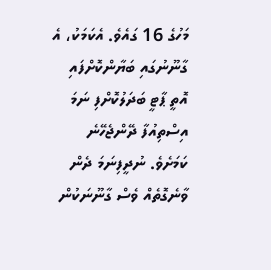މަހުގެ 16 ގައެވެ. އެކަމަކު، އެ ގާނޫނުގައި ބަޔާންކޮށްފައި އޮތީ ޕާޓީ ބަދަލުކޮށްފި ނަމަ އިސްތިއުފާ ދޭންޖެހޭނެ ކަމަށެވެ. ނުދީފިނަމަ ދެން ވާނެގޮތެއް ވެސް ގާނޫނަކުން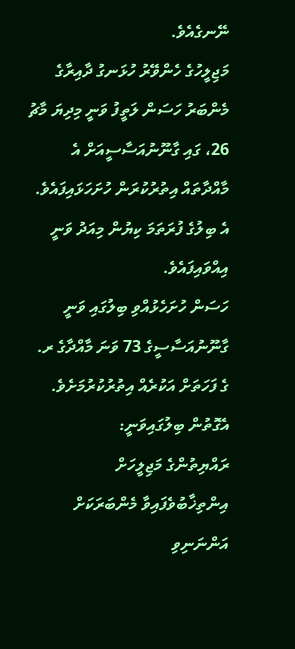ނޭނގެއެވެ.
މަޖިލީހުގެ ހެންވޭރު ހުޅަނގު ދާއިރާގެ މެންބަރު ހަސަން ލަތީފު ވަނީ މިދިޔަ މާޗު 26، ގައި ގާނޫނުއަސާސީއަށް އެ މާއްދާތައް އިތުރުކުރަން ހުށަހަޅައިފައެވެ. އެ ބިލުގެ ފުރަތަމަ ކިޔުން މިއަދު ވަނީ އިއްވައިފައެވެ.
ހަސަން ހުށަހެޅުއްވި ބިލުގައި ވަނީ ގާނޫނުއަސާސީގެ 73 ވަނަ މާއްދާގެ ރ. ގެ ފަހަތަށް އަކުރެއް އިތުރުކުރުމަށެވެ.
އެގޮތުން ބިލުގައިވަނީ:
ރައްޔިތުންގެ މަޖިލީހަށް އިންތިޚާބުވެފައިވާ މެންބަރަކަށް އަންނަނިވި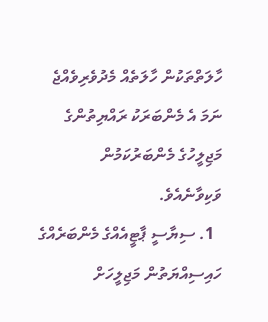ހާލަތްތަކުން ހާލަތެއް މެދުވެރިވެއްޖެ ނަމަ އެ މެންބަރަކު ރައްޔިތުންގެ މަޖިލީހުގެ މެންބަރުކަމުން ވަކިވާނެއެވެ.
  1. ސިޔާސީ ޕާޓީއެއްގެ މެންބަރެއްގެ ހައިސިއްޔަތުން މަޖިލީހަށް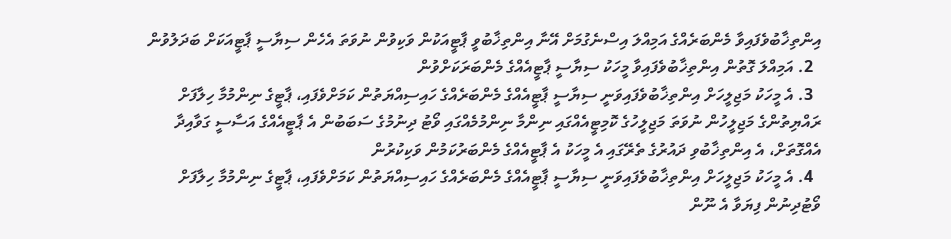އިންތިޚާބުވެފައިވާ މެންބަރެއްގެ އަމިއްލަ އިސްނެގުމަށް އޭނާ އިންތިޚާބުވީ ޕާޓީއަކުން ވަކިވުން ނުވަތަ އެހެން ސިޔާސީ ޕާޓީއަކަށް ބަދަލުވުން
  2. އަމިއްލަ ގޮތުން އިންތިޚާބުވެފައިވާ މީހަކު ސިޔާސީ ޕާޓީއެއްގެ މެންބަރަކަށްވުން
  3. އެ މީހަކު މަޖިލީހަށް އިންތިޚާބުވެފައިވަނީ ސިޔާސީ ޕާޓީއެއްގެ މެންބަރެއްގެ ހައިސިއްޔަތުން ކަމަށްވެފައި، ޕާޓީގެ ނިންމުމާ ހިލާފަށް ރައްޔިތުންގެ މަޖިލީހުން ނުވަތަ މަޖިލީހުގެ ކޮމިޓީއެއްގައި ނިންމާ ނިންމުމެއްގައި ވޯޓު ދިނުމުގެ ސަބަބުން އެ ޕާޓީއެއްގެ އަސާސީ ގަވާއިދާ އެއްގޮތަށް، އެ އިންތިޚާބުވި ދައުރުގެ ތެރޭގައި އެ މީހަކު އެ ޕާޓީއެއްގެ މެންބަރުކަމުން ވަކިކުރުން
  4. އެ މީހަކު މަޖިލީހަށް އިންތިޚާބުވެފައިވަނީ ސިޔާސީ ޕާޓީއެއްގެ މެންބަރެއްގެ ހައިސިއްޔަތުން ކަމަށްވެފައި، ޕާޓީގެ ނިންމުމާ ހިލާފަށް ވޯޓުދިނުން ފިޔަވާ އެ ނޫން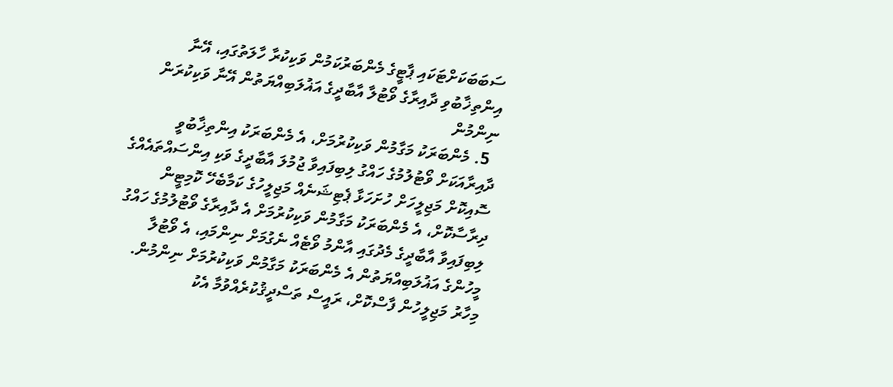ސަބަބަކަށްޓަކައި ޕާޓީގެ މެންބަރުކަމުން ވަކިކުރާ ހާލަތުގައި، އޭނާ އިންތިޚާބުވި ދާއިރާގެ ވޯޓުލާ އާބާދީގެ އަޣުލަބިއްޔަތުން އޭނާ ވަކިކުރަން ނިންމުން
  5. މެންބަރަކު މަގާމުން ވަކިކުރުމަށް، އެ މެންބަރަކު އިންތިޚާބުވީ ދާއިރާއަކަށް ވޯޓުލުމުގެ ހައްގު ލިބިފައިވާ ޖުމުލަ އާބާދީގެ ވަކި އިންސައްތައެއްގެ ސޮއިކޮށް މަޖިލީހަށް ހުށަހަޅާ ޕެޓިޝަނެއް މަޖިލީހުގެ ކަމާބެހޭ ކޮމިޓީން ދިރާސާކޮށް، އެ މެންބަރަކު މަގާމުން ވަކިކުރުމަށް އެ ދާއިރާގެ ވޯޓުލުމުގެ ހައްގު ލިބިފައިވާ އާބާދީގެ މެދުގައި އާންމު ވޯޓެއް ނެގުމަށް ނިންމައި، އެ ވޯޓުލާ މީހުންގެ އަޣުލަބިއްޔަތުން އެ މެންބަރަކު މަގާމުން ވަކިކުރުމަށް ނިންމުން.
މިހާރު މަޖިލީހުން ފާސްކޮށް، ރައީސް ތަސްދީޤުކުރެއްވުމާ އެކު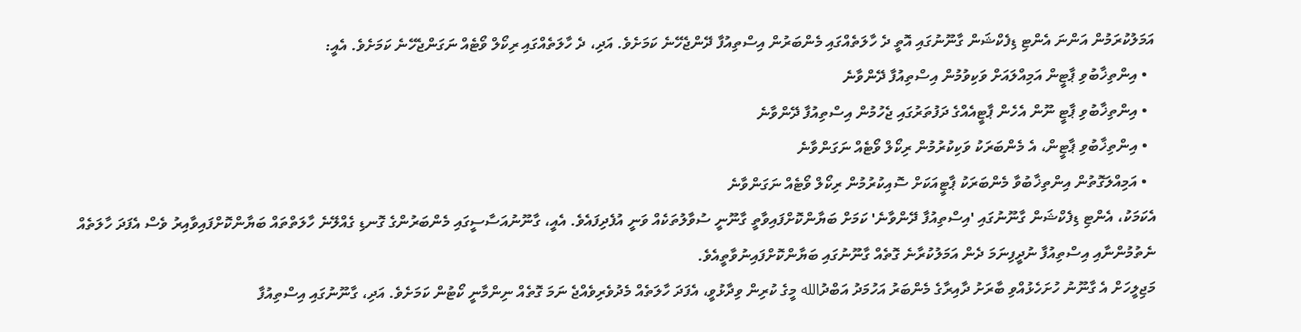އަމަލުކުރަމުން އަންނަ އެންޓި ޑިފެކްޝަން ގާނޫނުގައި އޮތީ ދެ ހާލަތެއްގައި މެންބަރުން އިސްތިއުފާ ދޭންޖެހޭނެ ކަމަށެވެ. އަދި، ދެ ހާލަތެއްގައި ރިކޯލް ވޯޓެއް ނަގަންޖެހޭނެ ކަމަށެވެ. އެއީ:
  • އިންތިޚާބުވި ޕާޓީން އަމިއްލައަށް ވަކިވުމުން އިސްތިއުފާ ދޭންވާނެ
  • އިންތިޚާބުވި ޕާޓީ ނޫން އެހެން ޕާޓީއެއްގެ ދަފުތަރުގައި ޖެހުމުން އިސްތިއުފާ ދޭންވާނެ
  • އިންތިޚާބުވި ޕާޓީން، އެ މެންބަރަކު ވަކިކުރުމުން ރިކޯލް ވޯޓެއް ނަގަންވާނެ
  • އަމިއްލަގޮތުން އިންތިޚާބުވާ މެންބަރަކު ޕާޓީއަކަށް ސޮއިކުރުމުން ރިކޯލް ވޯޓެއް ނަގަންވާނެ
އެކަމަކު، އެންޓި ޑިފެކްޝަން ގާނޫނުގައި 'އިސްތިއުފާ ދޭންވާނެ' ކަމަށް ބަޔާންކޮށްފައިވާތީ ގާނޫނީ ސުވާލުތަކެއް ވަނީ އުފެދިފައެވެ. އެއީ، ގާނޫނުއަސާސީގައި މެންބަރުންގެ ގޮނޑި ގެއްލޭނެ ހާލަތްތައް ބަޔާންކޮށްފައިވާއިރު ވެސް އެފަދަ ހާލަތެއް ނެތުމުންނާއި އިސްތިއުފާ ނުދީފިނަމަ ދެން އަމަލުކުރާނެ ގޮތެއް ގާނޫނުގައި ބަޔާންކޮށްފައިނުވާތީއެވެ.
މަޖިލީހަށް އެ ގާނޫނު ހުށަހެޅުއްވި ބާރަށު ދާއިރާގެ މެންބަރު އަހުމަދު އަބްދުالله މީގެ ކުރިން ވިދާޅުވީ، އެފަދަ ހާލަތެއް މެދުވެރިވެއްޖެ ނަމަ ގޮތެއް ނިންމާނީ ކޯޓުން ކަމަށެވެ. އަދި، ގާނޫނުގައި އިސްތިއުފާ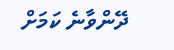ދޭންވާނެ ކަމަށް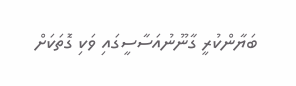ބަޔާންކުރީ ގާނޫނުއަސާސީގައި ވަކި ގޮތަކަށް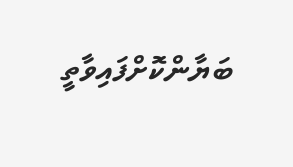ބަޔާންކޮށްފައިވާތީ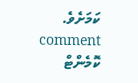ކަމަށެވެ.
comment ކޮމެންޓް